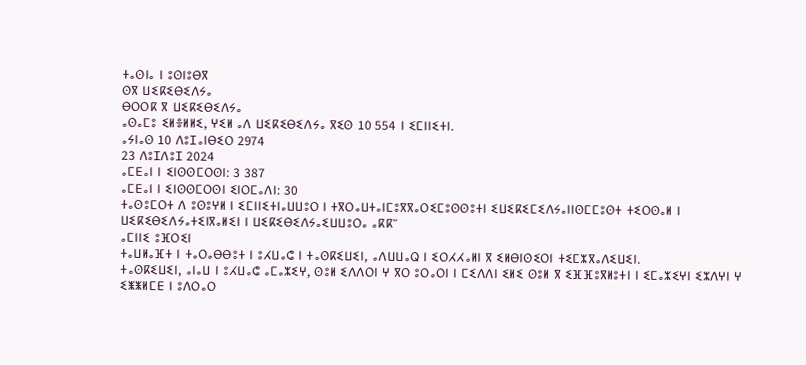ⵜⴰⵙⵏⴰ ⵏ ⵓⵙⵏⵓⴱⴳ
ⵙⴳ ⵡⵉⴽⵉⴱⵉⴷⵢⴰ
ⴱⵔⵔⴽ ⴳ ⵡⵉⴽⵉⴱⵉⴷⵢⴰ
ⴰⵙⴰⵎⵓ ⵉⵍⴻⵍⵍⵉ, ⵖⵉⵍ ⴰⴷ ⵡⵉⴽⵉⴱⵉⴷⵢⴰ ⴳⵉⵙ 10 554 ⵏ ⵉⵎⵏⵏⵉⵜⵏ.
ⴰⵢⵏⴰⵙ 10 ⴷⵓⵊⴰⵏⴱⵉⵔ 2974
23 ⴷⵓⵊⴷⵓⵊ 2024
ⴰⵎⴹⴰⵏ ⵏ ⵉⵏⵙⵙⵎⵔⵙⵏ: 3 387
ⴰⵎⴹⴰⵏ ⵏ ⵉⵏⵙⵙⵎⵔⵙⵏ ⵉⵏⵔⵎⴰⴷⵏ: 30
ⵜⴰⵙⵓⵎⵔⵜ ⴷ ⵓⵙⵓⵖⵍ ⵏ ⵉⵎⵏⵏⵉⵜⵏⴰⵡⵡⵓⵔ ⵏ ⵜⴳⵔⴰⵡⵜⴰⵏⵎⵓⴳⴳⴰⵔⵉⵎⵓⵙⵙⵓⵜⵏ ⵉⵡⵉⴽⵉⵎⵉⴷⵢⴰⵏⵏⵙⵎⵎⵓⵙⵜ ⵜⵉⵔⵙⴰⵍ ⵏ ⵡⵉⴽⵉⴱⵉⴷⵢⴰⵜⵉⵏⴳⴰⵍⵉⵏ ⵏ ⵡⵉⴽⵉⴱⵉⴷⵢⴰⵉⵡⵡⵓⵔⴰ ⴰⴽⴽⵯ
ⴰⵎⵏⵏⵉ ⵓⴼⵔⵉⵏ
ⵜⴰⵡⵍⴰⴼⵜ ⵏ ⵜⴰⵔⴰⴱⴱⵓⵜ ⵏ ⵓⵃⵡⴰⵛ ⵏ ⵜⴰⵙⴽⵉⵡⵉⵏ, ⴰⴷⵡⵡⴰⵕ ⵏ ⵉⵔⵃⵃⴰⵍⵏ ⴳ ⵉⵍⴱⵏⵙⵉⵔⵏ ⵜⵉⵎⵣⴳⴰⴷⵉⵡⵉⵏ.
ⵜⴰⵙⴽⵉⵡⵉⵏ, ⴰⵏⴰⵡ ⵏ ⵓⵃⵡⴰⵛ ⴰⵎⴰⵣⵉⵖ, ⵙⵓⵍ ⵉⴷⴷⵔⵏ ⵖ ⴳⵔ ⵓⵔⴰⵔⵏ ⵏ ⵎⵉⴷⴷⵏ ⵉⵍⵉ ⵙⵓⵍ ⴳ ⵉⴼⴼⵓⴳⵍⵓⵜⵏ ⵏ ⵉⵎⴰⵣⵉⵖⵏ ⵉⵣⴷⵖⵏ ⵖ ⵉⵥⵥⵍⵎⴹ ⵏ ⵓⴷⵔⴰⵔ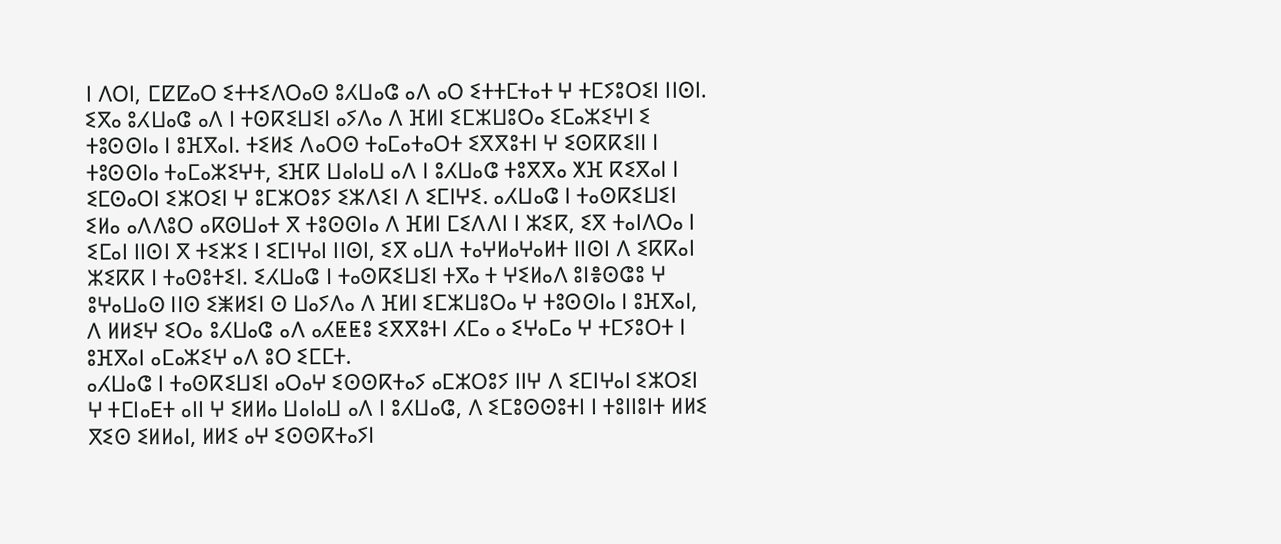ⵏ ⴷⵔⵏ, ⵎⵇⵇⴰⵔ ⵉⵜⵜⵉⴷⵔⴰⵙ ⵓⵃⵡⴰⵛ ⴰⴷ ⴰⵔ ⵉⵜⵜⵎⵜⴰⵜ ⵖ ⵜⵎⵢⵓⵔⵉⵏ ⵏⵏⵙⵏ. ⵉⴳⴰ ⵓⵃⵡⴰⵛ ⴰⴷ ⵏ ⵜⵙⴽⵉⵡⵉⵏ ⴰⵢⴷⴰ ⴷ ⴼⵍⵏ ⵉⵎⵣⵡⵓⵔⴰ ⵉⵎⴰⵣⵉⵖⵏ ⵉ ⵜⵓⵙⵙⵏⴰ ⵏ ⵓⴼⴳⴰⵏ. ⵜⵉⵍⵉ ⴷⴰⵔⵙ ⵜⴰⵎⴰⵜⴰⵔⵜ ⵉⴳⴳⵓⵜⵏ ⵖ ⵉⵙⴽⴽⵉⵏⵏ ⵏ ⵜⵓⵙⵙⵏⴰ ⵜⴰⵎⴰⵣⵉⵖⵜ, ⵉⴼⴽ ⵡⴰⵏⴰⵡ ⴰⴷ ⵏ ⵓⵃⵡⴰⵛ ⵜⵓⴳⴳⴰ ⵅⴼ ⴽⵉⴳⴰⵏ ⵏ ⵉⵎⵙⴰⵔⵏ ⵉⵣⵔⵉⵏ ⵖ ⵓⵎⵣⵔⵓⵢ ⵉⵣⴷⵉⵏ ⴷ ⵉⵎⵏⵖⵉ. ⴰⵃⵡⴰⵛ ⵏ ⵜⴰⵙⴽⵉⵡⵉⵏ ⵉⵍⴰ ⴰⴷⴷⵓⵔ ⴰⴽⵙⵡⴰⵜ ⴳ ⵜⵓⵙⵙⵏⴰ ⴷ ⴼⵍⵏ ⵎⵉⴷⴷⵏ ⵏ ⵣⵉⴽ, ⵉⴳ ⵜⴰⵏⴷⵔⴰ ⵏ ⵉⵎⴰⵏ ⵏⵏⵙⵏ ⴳ ⵜⵉⵣⵉ ⵏ ⵉⵎⵏⵖⴰⵏ ⵏⵏⵙⵏ, ⵉⴳ ⴰⵡⴷ ⵜⴰⵖⵍⴰⵖⴰⵍⵜ ⵏⵏⵙⵏ ⴷ ⵉⴽⴽⴰⵏ ⵣⵉⴽⴽ ⵏ ⵜⴰⵙⵓⵜⵉⵏ. ⵉⵃⵡⴰⵛ ⵏ ⵜⴰⵙⴽⵉⵡⵉⵏ ⵜⴳⴰ ⵜ ⵖⵉⵍⴰⴷ ⵓⵏⴻⵙⵛⵓ ⵖ ⵓⵖⴰⵡⴰⵙ ⵏⵏⵙ ⵉⵥⵍⵉⵏ ⵙ ⵡⴰⵢⴷⴰ ⴷ ⴼⵍⵏ ⵉⵎⵣⵡⵓⵔⴰ ⵖ ⵜⵓⵙⵙⵏⴰ ⵏ ⵓⴼⴳⴰⵏ, ⴷ ⵍⵍⵉⵖ ⵉⵔⴰ ⵓⵃⵡⴰⵛ ⴰⴷ ⴰⵃⵟⵟⵓ ⵉⴳⴳⵓⵜⵏ ⵃⵎⴰ ⴰ ⵉⵖⴰⵎⴰ ⵖ ⵜⵎⵢⵓⵔⵜ ⵏ ⵓⴼⴳⴰⵏ ⴰⵎⴰⵣⵉⵖ ⴰⴷ ⵓⵔ ⵉⵎⵎⵜ.
ⴰⵃⵡⴰⵛ ⵏ ⵜⴰⵙⴽⵉⵡⵉⵏ ⴰⵔⴰⵖ ⵉⵙⵙⴽⵜⴰⵢ ⴰⵎⵣⵔⵓⵢ ⵏⵏⵖ ⴷ ⵉⵎⵏⵖⴰⵏ ⵉⵣⵔⵉⵏ ⵖ ⵜⵎⵏⴰⴹⵜ ⴰⵏⵏ ⵖ ⵉⵍⵍⴰ ⵡⴰⵏⴰⵡ ⴰⴷ ⵏ ⵓⵃⵡⴰⵛ, ⴷ ⵉⵎⵓⵙⵙⵓⵜⵏ ⵏ ⵜⵓⵏⵏⵓⵏⵜ ⵍⵍⵉ ⴳⵉⵙ ⵉⵍⵍⴰⵏ, ⵍⵍⵉ ⴰⵖ ⵉⵙⵙⴽⵜⴰⵢⵏ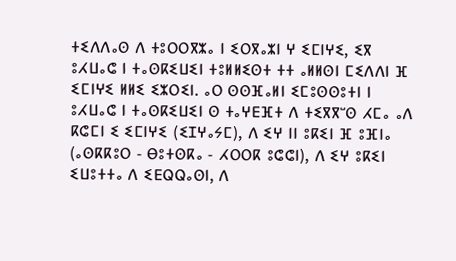ⵜⵉⴷⴷⴰⵙ ⴷ ⵜⵓⵔⵔⴳⵣⴰ ⵏ ⵉⵔⴳⴰⵣⵏ ⵖ ⵉⵎⵏⵖⵉ, ⵉⴳ ⵓⵃⵡⴰⵛ ⵏ ⵜⴰⵙⴽⵉⵡⵉⵏ ⵜⵓⵍⵍⵉⵙⵜ ⵜⵜ ⴰⵍⵍⵙⵏ ⵎⵉⴷⴷⵏ ⴼ ⵉⵎⵏⵖⵉ ⵍⵍⵉ ⵉⵣⵔⵉⵏ. ⴰⵔ ⵙⵙⴼⴰⵍⵏ ⵉⵎⵓⵙⵙⵓⵜⵏ ⵏ ⵓⵃⵡⴰⵛ ⵏ ⵜⴰⵙⴽⵉⵡⵉⵏ ⵙ ⵜⴰⵖⴹⴼⵜ ⴷ ⵜⵉⴳⴳⵯⵙ ⵃⵎⴰ ⴰⴷ ⴽⵛⵎⵏ ⵉ ⵉⵎⵏⵖⵉ (ⵉⵊⵖⴰⵢⵎ), ⴷ ⵉⵖ ⵏⵏ ⵓⴽⵉⵏ ⴼ ⵓⴼⵏⴰ (ⴰⵙⴽⴽⵓⵔ - ⴱⵓⵜⵙⴽⴰ - ⵃⵔⵔⴽ ⵓⵛⵛⵏ), ⴷ ⵉⵖ ⵓⴽⵉⵏ ⵉⵡⵓⵜⵜⴰ ⴷ ⵉⴹⵕⵕⴰⵙⵏ, ⴷ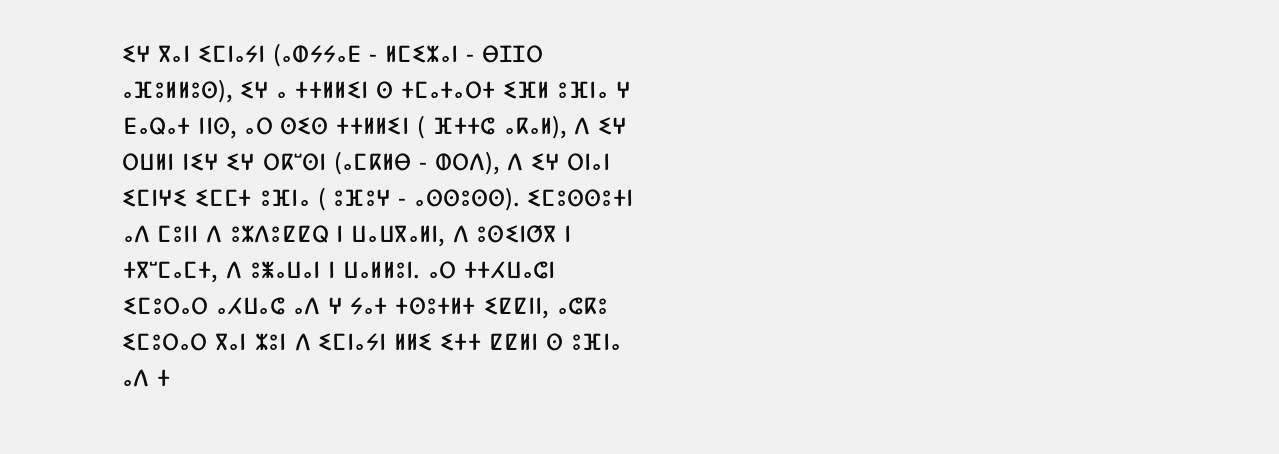ⵉⵖ ⴳⴰⵏ ⵉⵎⵏⴰⵢⵏ (ⴰⵀⵢⵢⴰⴹ - ⵍⵎⵉⵣⴰⵏ - ⴱⵊⵊⵔ ⴰⴼⵓⵍⵍⵓⵙ), ⵉⵖ ⴰ ⵜⵜⵍⵍⵉⵏ ⵙ ⵜⵎⴰⵜⴰⵔⵜ ⵉⴼⵍ ⵓⴼⵏⴰ ⵖ ⴹⴰⵕⴰⵜ ⵏⵏⵙ, ⴰⵔ ⵙⵉⵙ ⵜⵜⵍⵍⵉⵏ ( ⴼⵜⵜⵛ ⴰⴽⴰⵍ), ⴷ ⵉⵖ ⵔⵡⵍⵏ ⵏⵉⵖ ⵉⵖ ⵔⴽⵯⵙⵏ (ⴰⵎⴽⵍⴱ - ⵀⵔⴷ), ⴷ ⵉⵖ ⵔⵏⴰⵏ ⵉⵎⵏⵖⵉ ⵉⵎⵎⵜ ⵓⴼⵏⴰ ( ⵓⴼⵓⵖ - ⴰⵙⵙⵓⵙⵙ). ⵉⵎⵓⵙⵙⵓⵜⵏ ⴰⴷ ⵎⵓⵏⵏ ⴷ ⵓⵣⴷⵓⵇⵇⵕ ⵏ ⵡⴰⵡⴳⴰⵍⵏ, ⴷ ⵓⵙⵉⵏⵚⴳ ⵏ ⵜⴳⵯⵎⴰⵎⵜ, ⴷ ⵓⵥⴰⵡⴰⵏ ⵏ ⵡⴰⵍⵍⵓⵏ. ⴰⵔ ⵜⵜⵃⵡⴰⵛⵏ ⵉⵎⵓⵔⴰⵔ ⴰⵃⵡⴰⵛ ⴰⴷ ⵖ ⵢⴰⵜ ⵜⵙⵓⵜⵍⵜ ⵉⵇⵇⵏⵏ, ⴰⵛⴽⵓ ⵉⵎⵓⵔⴰⵔ ⴳⴰⵏ ⵣⵓⵏ ⴷ ⵉⵎⵏⴰⵢⵏ ⵍⵍⵉ ⵉⵜⵜ ⵇⵇⵍⵏ ⵙ ⵓⴼⵏⴰ ⴰⴷ ⵜ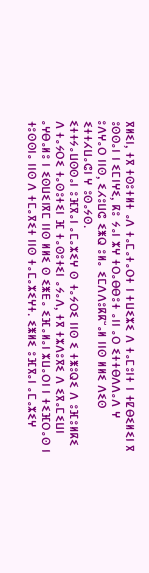ⴳⵍⵉⵏ, ⵜⴳ ⵜⵙⵓⵜⵍⵜ ⴰⴷ ⵜⴰⵎⴰⵜⴰⵔⵜ ⵏ ⵜⵡⵉⵣⵉ ⴷ ⵜⴰⵎⵓⵏⵜ ⵏ ⵜⵇⴱⵉⵍⵉⵏ ⴳ ⵓⵙⵙⴰⵏ ⵏ ⵉⵎⵏⵖⵉ, ⴽⵓ ⵢⴰⵏ ⵣⵖ ⵜⵔⴰⴱⴱⵓⵜ ⴰⵏⵏ ⴰⵔ ⵉⵜⵜⴱⴷⴷⴰⴷ ⵖ ⵓⴷⵖⴰⵔ ⵏⵏⵙ, ⵉⵃⵓⵡⵛ ⵉⵥⵕ ⵓⵍⴰ ⵉⵎⴷⴷⵓⴽⴽⵯⴰⵍ ⵏⵏⵙ ⵍⵍⵉ ⴷⵉⵙ ⵉⵜⵜⵃⵡⴰⵛⵏ ⵖ ⵓⵙⴰⵢⵙ.
ⵉⵜⵜⵢⴰⵡⵙⵙⴰⵏ ⵓⴼⴳⴰⵏ ⴰⵎⴰⵣⵉⵖ ⵙ ⵜⴰⵢⵔⵉ ⵏⵏⵙ ⵉ ⵜⵥⵓⵕⵉ ⴷ ⵓⴼⵓⵍⴽⵉ ⴷ ⵜⴰⵢⵔⵉ ⵜⴰⵙⵓⵜⵉⵏ ⴼ ⵜⴰⵙⵓⵜⵉⵏ ⴰⵢⴰⴷ, ⵜⴳ ⵜⵣⴷⵓⴳⵉ ⴷ ⵉⴳⴰⵎⵉⵡⵏ ⴰⵖⴱⴰⵍⵓ ⵏ ⵉⵙⵡⵉⵏⴳⵎ ⵏⵏⵙ ⵍⵍⵉ ⵙ ⵉⵥⴹⴰ ⵉⴼⴰⵍⴰⵏ ⵣⵡⴰⵔⵏ ⵏ ⵜⵉⴼⵔⴰⵙ ⵏ ⵜⵓⵙⵙⵏⴰ ⵏⵏⵙ ⴷ ⵜⵎⴰⴳⵉⵜ ⵏⵏⵙ ⵜⴰⵎⴰⵣⵉⵖⵜ. ⵉⵥⵍⵉ ⵓⴼⴳⴰⵏ ⴰⵎⴰⵣⵉⵖ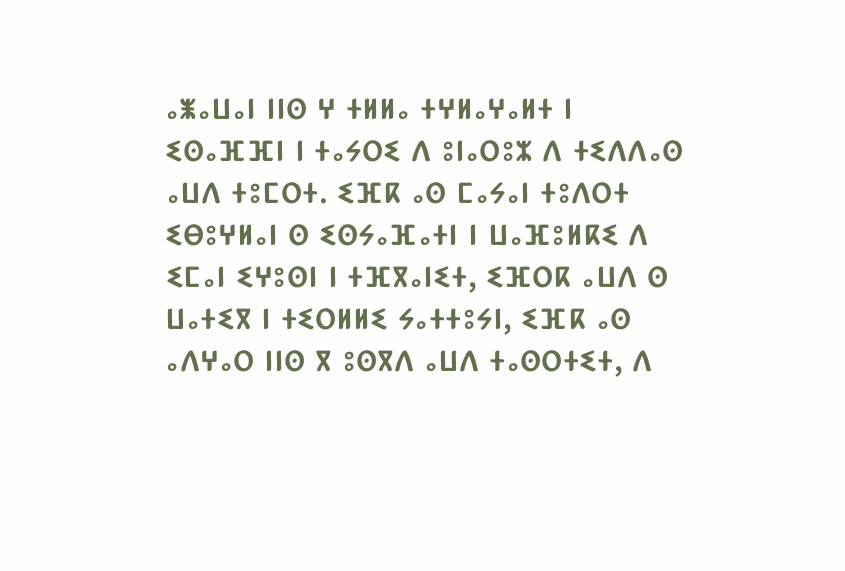ⴰⵥⴰⵡⴰⵏ ⵏⵏⵙ ⵖ ⵜⵍⵍⴰ ⵜⵖⵍⴰⵖⴰⵍⵜ ⵏ ⵉⵙⴰⴼⴼⵏ ⵏ ⵜⴰⵢⵔⵉ ⴷ ⵓⵏⴰⵔⵓⵣ ⴷ ⵜⵉⴷⴷⴰⵙ ⴰⵡⴷ ⵜⵓⵎⵔⵜ. ⵉⴼⴽ ⴰⵙ ⵎⴰⵢⴰⵏ ⵜⵓⴷⵔⵜ ⵉⴱⵓⵖⵍⴰⵏ ⵙ ⵉⵙⵢⴰⴼⴰⵜⵏ ⵏ ⵡⴰⴼⵓⵍⴽⵉ ⴷ ⵉⵎⴰⵏ ⵉⵖⵓⵙⵏ ⵏ ⵜⴼⴳⴰⵏⵉⵜ, ⵉⴼⵔⴽ ⴰⵡⴷ ⵙ ⵡⴰⵜⵉⴳ ⵏ ⵜⵉⵔⵍⵍⵉ ⵢⴰⵜⵜⵓⵢⵏ, ⵉⴼⴽ ⴰⵙ ⴰⴷⵖⴰⵔ ⵏⵏⵙ ⴳ ⵓⵙⴳⴷ ⴰⵡⴷ ⵜⴰⵙⵔⵜⵉⵜ, ⴷ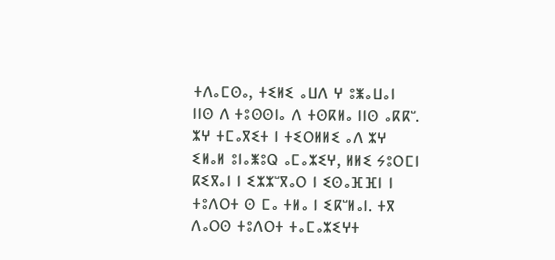ⵜⴷⴰⵎⵙⴰ, ⵜⵉⵍⵉ ⴰⵡⴷ ⵖ ⵓⵥⴰⵡⴰⵏ ⵏⵏⵙ ⴷ ⵜⵓⵙⵙⵏⴰ ⴷ ⵜⵙⴽⵍⴰ ⵏⵏⵙ ⴰⴽⴽⵯ.
ⵣⵖ ⵜⵎⴰⴳⵉⵜ ⵏ ⵜⵉⵔⵍⵍⵉ ⴰⴷ ⵣⵖ ⵉⵍⴰⵍ ⵓⵏⴰⵥⵓⵕ ⴰⵎⴰⵣⵉⵖ, ⵍⵍⵉ ⵢⵓⵔⵎⵏ ⴽⵉⴳⴰⵏ ⵏ ⵉⵣⵣⵯⴳⴰⵔ ⵏ ⵉⵙⴰⴼⴼⵏ ⵏ ⵜⵓⴷⵔⵜ ⵙ ⵎⴰ ⵜⵍⴰ ⵏ ⵉⴽⵯⵍⴰⵏ. ⵜⴳ ⴷⴰⵔⵙ ⵜⵓⴷⵔⵜ ⵜⴰⵎⴰⵣⵉⵖⵜ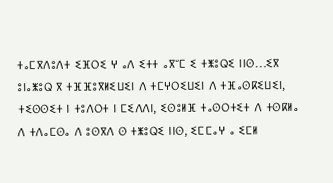ⵜⴰⵎⴳⴷⵓⴷⵜ ⵉⴼⵔⵉ ⵖ ⴰⴷ ⵉⵜⵜ ⴰⴳⵯⵎ ⵉ ⵜⵥⵓⵕⵉ ⵏⵏⵙ…ⵉⴳ ⵓⵏⴰⵥⵓⵕ ⴳ ⵜⴼⴼⵓⴳⵍⵉⵡⵉⵏ ⴷ ⵜⵎⵖⵔⵉⵡⵉⵏ ⴷ ⵜⴼⴰⵙⴽⵉⵡⵉⵏ, ⵜⵉⵙⵙⵉⵜ ⵏ ⵜⵓⴷⵔⵜ ⵏ ⵎⵉⴷⴷⵏ, ⵉⵙⵓⵍⴼ ⵜⴰⵙⵔⵜⵉⵜ ⴷ ⵜⵙⴽⵍⴰ ⴷ ⵜⴷⴰⵎⵙⴰ ⴷ ⵓⵙⴳⴷ ⵙ ⵜⵥⵓⵕⵉ ⵏⵏⵙ, ⵉⵎⵎⴰⵖ ⴰ ⵉⵎⵍ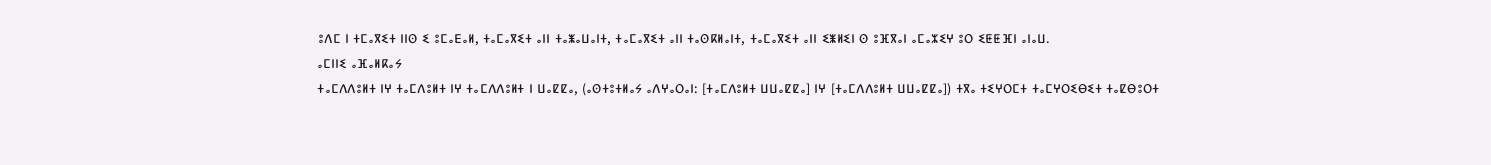ⵓⴷⵎ ⵏ ⵜⵎⴰⴳⵉⵜ ⵏⵏⵙ ⵉ ⵓⵎⴰⴹⴰⵍ, ⵜⴰⵎⴰⴳⵉⵜ ⴰⵏⵏ ⵜⴰⵥⴰⵡⴰⵏⵜ, ⵜⴰⵎⴰⴳⵉⵜ ⴰⵏⵏ ⵜⴰⵙⴽⵍⴰⵏⵜ, ⵜⴰⵎⴰⴳⵉⵜ ⴰⵏⵏ ⵉⵥⵍⵉⵏ ⵙ ⵓⴼⴳⴰⵏ ⴰⵎⴰⵣⵉⵖ ⵓⵔ ⵉⵟⵟⴼⵏ ⴰⵏⴰⵡ.
ⴰⵎⵏⵏⵉ ⴰⴼⴰⵍⴽⴰⵢ
ⵜⴰⵎⴷⴷⵓⵍⵜ ⵏⵖ ⵜⴰⵎⴷⵓⵍⵜ ⵏⵖ ⵜⴰⵎⴷⴷⵓⵍⵜ ⵏ ⵡⴰⵇⵇⴰ, (ⴰⵙⵜⵓⵜⵍⴰⵢ ⴰⴷⵖⴰⵔⴰⵏ: [ⵜⴰⵎⴷⵓⵍⵜ ⵡⵡⴰⵇⵇⴰ] ⵏⵖ [ⵜⴰⵎⴷⴷⵓⵍⵜ ⵡⵡⴰⵇⵇⴰ]) ⵜⴳⴰ ⵜⵉⵖⵔⵎⵜ ⵜⴰⵎⵖⵔⵉⴱⵉⵜ ⵜⴰⵇⴱⵓⵔⵜ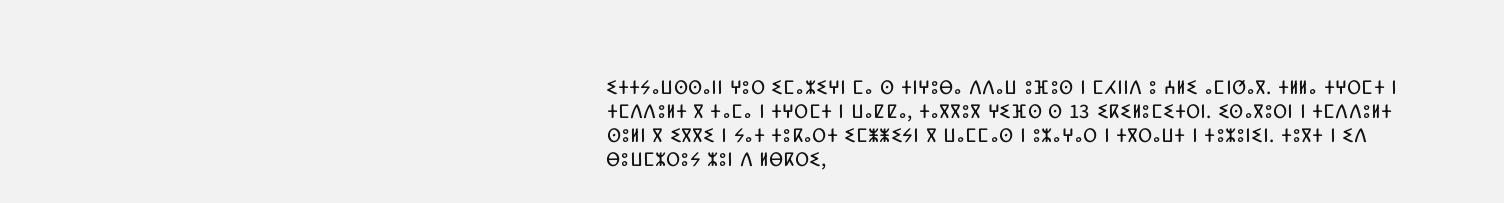ⵉⵜⵜⵢⴰⵡⵙⵙⴰⵏⵏ ⵖⵓⵔ ⵉⵎⴰⵣⵉⵖⵏ ⵎⴰ ⵙ ⵜⵏⵖⵓⴱⴰ ⴷⴷⴰⵡ ⵓⴼⵓⵙ ⵏ ⵎⵃⵏⵏⴷ ⵓ ⵄⵍⵉ ⴰⵎⵏⵚⴰⴳ. ⵜⵍⵍⴰ ⵜⵖⵔⵎⵜ ⵏ ⵜⵎⴷⴷⵓⵍⵜ ⴳ ⵜⴰⵎⴰ ⵏ ⵜⵖⵔⵎⵜ ⵏ ⵡⴰⵇⵇⴰ, ⵜⴰⴳⴳⵓⴳ ⵖⵉⴼⵙ ⵙ 13 ⵉⴽⵉⵍⵓⵎⵉⵜⵔⵏ. ⵉⵙⴰⴳⵓⵔⵏ ⵏ ⵜⵎⴷⴷⵓⵍⵜ ⵙⵓⵍⵏ ⴳ ⵉⴳⴳⵉ ⵏ ⵢⴰⵜ ⵜⵓⴽⴰⵔⵜ ⵉⵎⵥⵥⵉⵢⵏ ⴳ ⵡⴰⵎⵎⴰⵙ ⵏ ⵓⵣⴰⵖⴰⵔ ⵏ ⵜⴳⵔⴰⵡⵜ ⵏ ⵜⵓⵣⵓⵏⵉⵏ. ⵜⵓⴳⵜ ⵏ ⵉⴷ ⴱⵓⵡⵎⵣⵔⵓⵢ ⵣⵓⵏ ⴷ ⵍⴱⴽⵔⵉ,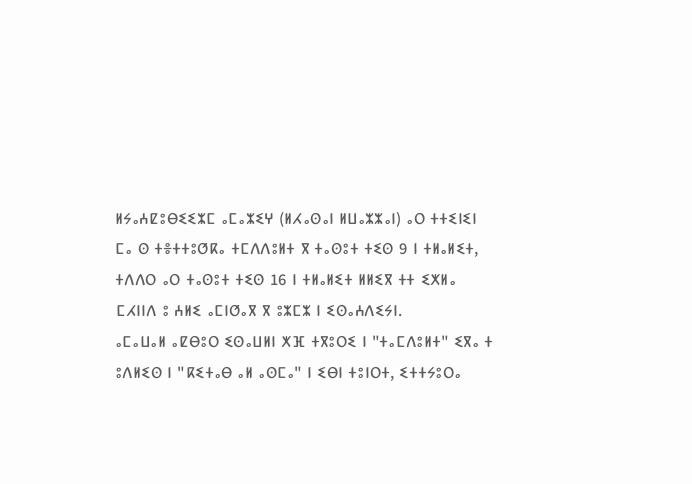ⵍⵢⴰⵄⵇⵓⴱⵉⵉⵣⵎ ⴰⵎⴰⵣⵉⵖ (ⵍⵃⴰⵙⴰⵏ ⵍⵡⴰⵣⵣⴰⵏ) ⴰⵔ ⵜⵜⵉⵏⵉⵏ ⵎⴰ ⵙ ⵜⴻⵜⵜⵓⵚⴽⴰ ⵜⵎⴷⴷⵓⵍⵜ ⴳ ⵜⴰⵙⵓⵜ ⵜⵉⵙ 9 ⵏ ⵜⵍⴰⵍⵉⵜ, ⵜⴷⴷⵔ ⴰⵔ ⵜⴰⵙⵓⵜ ⵜⵉⵙ 16 ⵏ ⵜⵍⴰⵍⵉⵜ ⵍⵍⵉⴳ ⵜⵜ ⵉⵅⵍⴰ ⵎⵃⵏⵏⴷ ⵓ ⵄⵍⵉ ⴰⵎⵏⵚⴰⴳ ⴳ ⵓⵣⵎⵣ ⵏ ⵉⵙⴰⵄⴷⵉⵢⵏ.
ⴰⵎⴰⵡⴰⵍ ⴰⵇⴱⵓⵔ ⵉⵙⴰⵡⵍⵏ ⵅⴼ ⵜⴳⵓⵔⵉ ⵏ "ⵜⴰⵎⴷⵓⵍⵜ" ⵉⴳⴰ ⵜ ⵓⴷⵍⵉⵙ ⵏ "ⴽⵉⵜⴰⴱ ⴰⵍ ⴰⵙⵎⴰ" ⵏ ⵉⴱⵏ ⵜⵓⵏⵔⵜ, ⵉⵜⵜⵢⵓⵔⴰ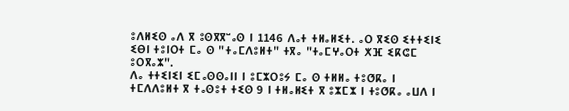ⵓⴷⵍⵉⵙ ⴰⴷ ⴳ ⵓⵙⴳⴳⵯⴰⵙ ⵏ 1146 ⴷⴰⵜ ⵜⵍⴰⵍⵉⵜ. ⴰⵔ ⴳⵉⵙ ⵉⵜⵜⵉⵏⵉ ⵉⴱⵏ ⵜⵓⵏⵔⵜ ⵎⴰ ⵙ "ⵜⴰⵎⴷⵓⵍⵜ" ⵜⴳⴰ "ⵜⴰⵎⵖⴰⵔⵜ ⵅⴼ ⵉⴽⵛⵎ ⵓⵔⴳⴰⵣ".
ⴷⴰ ⵜⵜⵉⵏⵉⵏ ⵉⵎⴰⵙⵙⴰⵏⵏ ⵏ ⵓⵎⵣⵔⵓⵢ ⵎⴰ ⵙ ⵜⵍⵍⴰ ⵜⵓⵚⴽⴰ ⵏ ⵜⵎⴷⴷⵓⵍⵜ ⴳ ⵜⴰⵙⵓⵜ ⵜⵉⵙ 9 ⵏ ⵜⵍⴰⵍⵉⵜ ⴳ ⵓⵣⵎⵣ ⵏ ⵜⵓⵚⴽⴰ ⴰⵡⴷ ⵏ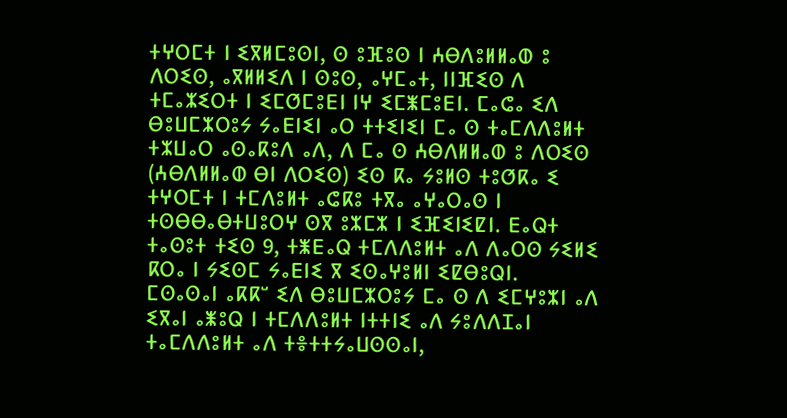ⵜⵖⵔⵎⵜ ⵏ ⵉⴳⵍⵎⵓⵙⵏ, ⵙ ⵓⴼⵓⵙ ⵏ ⵄⴱⴷⵓⵍⵍⴰⵀ ⵓ ⴷⵔⵉⵙ, ⴰⴳⵍⵍⵉⴷ ⵏ ⵙⵓⵙ, ⴰⵖⵎⴰⵜ, ⵏⵏⴼⵉⵙ ⴷ ⵜⵎⴰⵣⵉⵔⵜ ⵏ ⵉⵎⵚⵎⵓⴹⵏ ⵏⵖ ⵉⵎⵥⵎⵓⴹⵏ. ⵎⴰⵛⴰ ⵉⴷ ⴱⵓⵡⵎⵣⵔⵓⵢ ⵢⴰⴹⵏⵉⵏ ⴰⵔ ⵜⵜⵉⵏⵉⵏ ⵎⴰ ⵙ ⵜⴰⵎⴷⴷⵓⵍⵜ ⵜⵣⵡⴰⵔ ⴰⵙⴰⴽⵓⴷ ⴰⴷ, ⴷ ⵎⴰ ⵙ ⵄⴱⴷⵍⵍⴰⵀ ⵓ ⴷⵔⵉⵙ (ⵄⴱⴷⵍⵍⴰⵀ ⴱⵏ ⴷⵔⵉⵙ) ⵉⵙ ⴽⴰ ⵢⵓⵍⵙ ⵜⵓⵚⴽⴰ ⵉ ⵜⵖⵔⵎⵜ ⵏ ⵜⵎⴷⵓⵍⵜ ⴰⵛⴽⵓ ⵜⴳⴰ ⴰⵖⴰⵔⴰⵙ ⵏ ⵜⵙⴱⴱⴰⴱⵜⵡⵓⵔⵖ ⵙⴳ ⵓⵣⵎⵣ ⵏ ⵉⴼⵉⵏⵉⵇⵏ. ⴹⴰⵕⵜ ⵜⴰⵙⵓⵜ ⵜⵉⵙ 9, ⵜⵥⴹⴰⵕ ⵜⵎⴷⴷⵓⵍⵜ ⴰⴷ ⴷⴰⵔⵙ ⵢⵉⵍⵉ ⴽⵔⴰ ⵏ ⵢⵉⵙⵎ ⵢⴰⴹⵏⵉ ⴳ ⵉⵙⴰⵖⵓⵍⵏ ⵉⵇⴱⵓⵕⵏ.
ⵎⵙⴰⵙⴰⵏ ⴰⴽⴽⵯ ⵉⴷ ⴱⵓⵡⵎⵣⵔⵓⵢ ⵎⴰ ⵙ ⴷ ⵉⵎⵖⵓⵣⵏ ⴰⴷ ⵉⴳⴰⵏ ⴰⵥⵓⵕ ⵏ ⵜⵎⴷⴷⵓⵍⵜ ⵏⵜⵜⵏⵉ ⴰⴷ ⵢⵓⴷⴷⵊⴰⵏ ⵜⴰⵎⴷⴷⵓⵍⵜ ⴰⴷ ⵜⴻⵜⵜⵢⴰⵡⵙⵙⴰⵏ,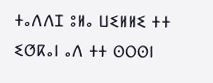ⵜⴰⴷⴷⵊ ⵓⵍⴰ ⵡⵉⵍⵍⵉ ⵜⵜ ⵉⵚⴽⴰⵏ ⴰⴷ ⵜⵜ ⵙⵔⵙⵏ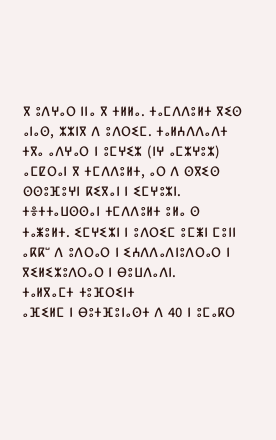ⴳ ⵓⴷⵖⴰⵔ ⵏⵏⴰ ⴳ ⵜⵍⵍⴰ. ⵜⴰⵎⴷⴷⵓⵍⵜ ⴳⵉⵙ ⴰⵏⴰⵙ, ⵣⵣⵏⴳ ⴷ ⵓⴷⵔⵉⵎ. ⵜⴰⵍⵄⴷⴷⴰⴷⵜ ⵜⴳⴰ ⴰⴷⵖⴰⵔ ⵏ ⵓⵎⵖⵉⵣ (ⵏⵖ ⴰⵎⵣⵖⵓⵣ) ⴰⵎⵇⵔⴰⵏ ⴳ ⵜⵎⴷⴷⵓⵍⵜ, ⴰⵔ ⴷ ⵙⴳⵉⵙ ⵙⵙⵓⴼⵓⵖⵏ ⴽⵉⴳⴰⵏ ⵏ ⵉⵎⵖⵓⵣⵏ. ⵜⴻⵜⵜⴰⵡⵙⵙⴰⵏ ⵜⵎⴷⴷⵓⵍⵜ ⵓⵍⴰ ⵙ ⵜⴰⵥⵓⵍⵜ. ⵉⵎⵖⵉⵣⵏ ⵏ ⵓⴷⵔⵉⵎ ⵓⵎⵥⵏ ⵎⵓⵏⵏ ⴰⴽⴽⵯ ⴷ ⵓⴷⵔⴰⵔ ⵏ ⵉⵄⴷⴷⴰⴷⵏⵓⴷⵔⴰⵔ ⵏ ⴳⵉⵍⵉⵣⵓⴷⵔⴰⵔ ⵏ ⴱⵓⵡⴷⴰⴷⵏ.
ⵜⴰⵍⴳⴰⵎⵜ ⵜⵓⴼⵔⵉⵏⵜ
ⴰⴼⵉⵍⵎ ⵏ ⴱⵓⵜⴼⵓⵏⴰⵙⵜ ⴷ 40 ⵏ ⵓⵎⴰⴽⵔ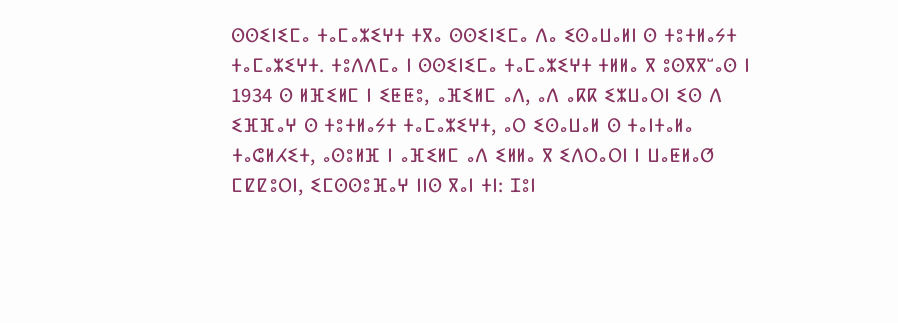ⵙⵙⵉⵏⵉⵎⴰ ⵜⴰⵎⴰⵣⵉⵖⵜ ⵜⴳⴰ ⵙⵙⵉⵏⵉⵎⴰ ⴷⴰ ⵉⵙⴰⵡⴰⵍⵏ ⵙ ⵜⵓⵜⵍⴰⵢⵜ ⵜⴰⵎⴰⵣⵉⵖⵜ. ⵜⵓⴷⴷⵎⴰ ⵏ ⵙⵙⵉⵏⵉⵎⴰ ⵜⴰⵎⴰⵣⵉⵖⵜ ⵜⵍⵍⴰ ⴳ ⵓⵙⴳⴳⵯⴰⵙ ⵏ 1934 ⵙ ⵍⴼⵉⵍⵎ ⵏ ⵉⵟⵟⵓ, ⴰⴼⵉⵍⵎ ⴰⴷ, ⴰⴷ ⴰⴽⴽ ⵉⵣⵡⴰⵔⵏ ⵉⵙ ⴷ ⵉⴼⴼⴰⵖ ⵙ ⵜⵓⵜⵍⴰⵢⵜ ⵜⴰⵎⴰⵣⵉⵖⵜ, ⴰⵔ ⵉⵙⴰⵡⴰⵍ ⵙ ⵜⴰⵏⵜⴰⵍⴰ ⵜⴰⵛⵍⵃⵉⵜ, ⴰⵙⵓⵍⴼ ⵏ ⴰⴼⵉⵍⵎ ⴰⴷ ⵉⵍⵍⴰ ⴳ ⵉⴷⵔⴰⵔⵏ ⵏ ⵡⴰⵟⵍⴰⵚ ⵎⵇⵇⵓⵔⵏ, ⵉⵎⵙⵙⵓⴼⴰⵖ ⵏⵏⵙ ⴳⴰⵏ ⵜⵏ: ⵊⵓⵏ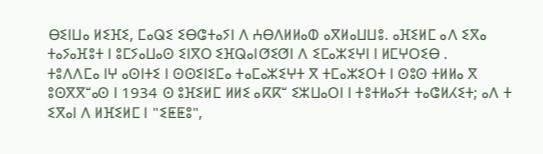ⴱⵉⵏⵡⴰ ⵍⵉⴼⵉ, ⵎⴰⵕⵉ ⵉⴱⵛⵜⴰⵢⵏ ⴷ ⵄⴱⴷⵍⵍⴰⵀ ⴰⴳⵍⴰⵡⵡⵓ. ⴰⴼⵉⵍⵎ ⴰⴷ ⵉⴳⴰ ⵜⴰⵢⴰⴼⵓⵜ ⵏ ⵓⵎⵢⴰⵡⴰⵙ ⵉⵏⴳⵔ ⵉⴼⵕⴰⵏⵚⵉⵚⵏ ⴷ ⵉⵎⴰⵣⵉⵖⵏ ⵏ ⵍⵎⵖⵔⵉⴱ .
ⵜⵓⴷⴷⵎⴰ ⵏⵖ ⴰⵙⵏⵜⵉ ⵏ ⵙⵙⵉⵏⵉⵎⴰ ⵜⴰⵎⴰⵣⵉⵖⵜ ⴳ ⵜⵎⴰⵣⵉⵔⵜ ⵏ ⵙⵓⵙ ⵜⵍⵍⴰ ⴳ ⵓⵙⴳⴳⵯⴰⵙ ⵏ 1934 ⵙ ⵓⴼⵉⵍⵎ ⵍⵍⵉ ⴰⴽⴽⵯ ⵉⵣⵡⴰⵔⵏ ⵏ ⵜⵓⵜⵍⴰⵢⵜ ⵜⴰⵛⵍⵃⵉⵜ; ⴰⴷ ⵜ ⵉⴳⴰⵏ ⴷ ⵍⴼⵉⵍⵎ ⵏ "ⵉⵟⵟⵓ",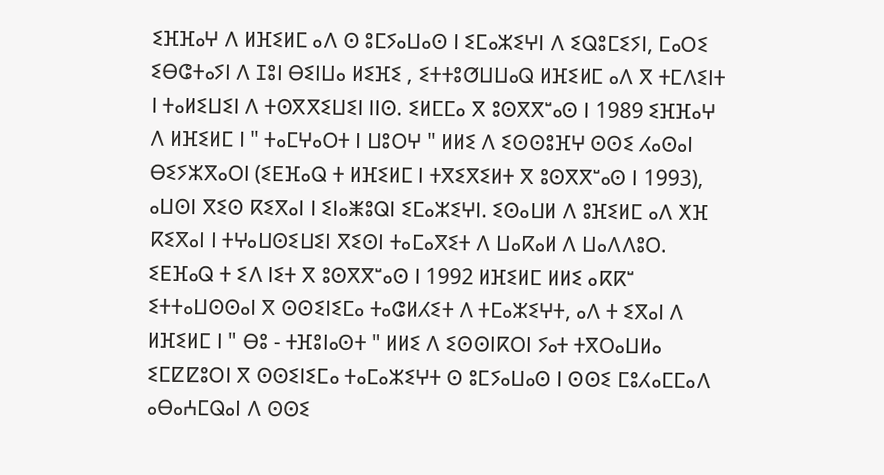ⵉⴼⴼⴰⵖ ⴷ ⵍⴼⵉⵍⵎ ⴰⴷ ⵙ ⵓⵎⵢⴰⵡⴰⵙ ⵏ ⵉⵎⴰⵣⵉⵖⵏ ⴷ ⵉⵕⵓⵎⵉⵢⵏ, ⵎⴰⵔⵉ ⵉⴱⵛⵜⴰⵢⵏ ⴷ ⵊⵓⵏ ⴱⵉⵏⵡⴰ ⵍⵉⴼⵉ , ⵉⵜⵜⵓⵚⵡⵡⴰⵕ ⵍⴼⵉⵍⵎ ⴰⴷ ⴳ ⵜⵎⴷⵉⵏⵜ ⵏ ⵜⴰⵍⵉⵡⵉⵏ ⴷ ⵜⵙⴳⴳⵉⵡⵉⵏ ⵏⵏⵙ. ⵉⵍⵎⵎⴰ ⴳ ⵓⵙⴳⴳⵯⴰⵙ ⵏ 1989 ⵉⴼⴼⴰⵖ ⴷ ⵍⴼⵉⵍⵎ ⵏ " ⵜⴰⵎⵖⴰⵔⵜ ⵏ ⵡⵓⵔⵖ " ⵍⵍⵉ ⴷ ⵉⵙⵙⵓⴼⵖ ⵙⵙⵉ ⵃⴰⵙⴰⵏ ⴱⵉⵢⵣⴳⴰⵔⵏ (ⵉⴹⴼⴰⵕ ⵜ ⵍⴼⵉⵍⵎ ⵏ ⵜⴳⵉⴳⵉⵍⵜ ⴳ ⵓⵙⴳⴳⵯⴰⵙ ⵏ 1993), ⴰⵡⵙⵏ ⴳⵉⵙ ⴽⵉⴳⴰⵏ ⵏ ⵉⵏⴰⵥⵓⵕⵏ ⵉⵎⴰⵣⵉⵖⵏ. ⵉⵙⴰⵡⵍ ⴷ ⵓⴼⵉⵍⵎ ⴰⴷ ⵅⴼ ⴽⵉⴳⴰⵏ ⵏ ⵜⵖⴰⵡⵙⵉⵡⵉⵏ ⴳⵉⵙⵏ ⵜⴰⵎⴰⴳⵉⵜ ⴷ ⵡⴰⴽⴰⵍ ⴷ ⵡⴰⴷⴷⵓⵔ. ⵉⴹⴼⴰⵕ ⵜ ⵉⴷ ⵏⵉⵜ ⴳ ⵓⵙⴳⴳⵯⴰⵙ ⵏ 1992 ⵍⴼⵉⵍⵎ ⵍⵍⵉ ⴰⴽⴽⵯ ⵉⵜⵜⴰⵡⵙⵙⴰⵏ ⴳ ⵙⵙⵉⵏⵉⵎⴰ ⵜⴰⵛⵍⵃⵉⵜ ⴷ ⵜⵎⴰⵣⵉⵖⵜ, ⴰⴷ ⵜ ⵉⴳⴰⵏ ⴷ ⵍⴼⵉⵍⵎ ⵏ " ⴱⵓ - ⵜⴼⵓⵏⴰⵙⵜ " ⵍⵍⵉ ⴷ ⵉⵙⵙⵏⴽⵔⵏ ⵢⴰⵜ ⵜⴳⵔⴰⵡⵍⴰ ⵉⵎⵇⵇⵓⵔⵏ ⴳ ⵙⵙⵉⵏⵉⵎⴰ ⵜⴰⵎⴰⵣⵉⵖⵜ ⵙ ⵓⵎⵢⴰⵡⴰⵙ ⵏ ⵙⵙⵉ ⵎⵓⵃⴰⵎⵎⴰⴷ ⴰⴱⴰⵄⵎⵕⴰⵏ ⴷ ⵙⵙⵉ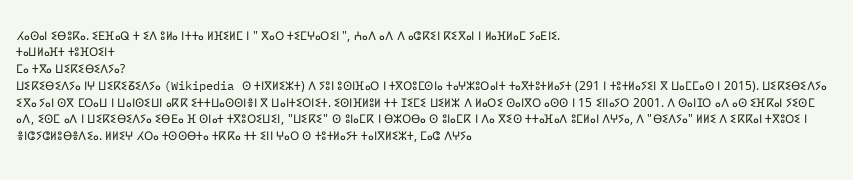ⵃⴰⵙⴰⵏ ⵉⴱⵓⴽⴰ. ⵉⴹⴼⴰⵕ ⵜ ⵉⴷ ⵓⵍⴰ ⵏⵜⵜⴰ ⵍⴼⵉⵍⵎ ⵏ " ⴳⴰⵔ ⵜⵉⵎⵖⴰⵔⵉⵏ ", ⵄⴰⴷ ⴰⴷ ⴷ ⴰⵛⴽⵉⵏ ⴽⵉⴳⴰⵏ ⵏ ⵍⴰⴼⵍⴰⵎ ⵢⴰⴹⵏⵉ.
ⵜⴰⵡⵍⴰⴼⵜ ⵜⵓⴼⵔⵉⵏⵜ
ⵎⴰ ⵜⴳⴰ ⵡⵉⴽⵉⴱⵉⴷⵢⴰ?
ⵡⵉⴽⵉⴱⵉⴷⵢⴰ ⵏⵖ ⵡⵉⴽⵉⵒⵉⴷⵢⴰ (Wikipedia ⵙ ⵜⵏⴳⵍⵉⵣⵜ) ⴷ ⵢⵓⵏ ⵓⵙⵏⴼⴰⵔ ⵏ ⵜⴳⵔⵓⵎⵙⵏⴰ ⵜⴰⵖⵣⵓⵔⴰⵏⵜ ⵜⴰⴳⵜⵓⵜⵍⴰⵢⵜ (291 ⵏ ⵜⵓⵜⵍⴰⵢⵉⵏ ⴳ ⵡⴰⵎⵎⴰⵙ ⵏ 2015). ⵡⵉⴽⵉⴱⵉⴷⵢⴰ ⵉⴳⴰ ⵢⴰⵏ ⵙⴳ ⵎⵔⴰⵡ ⵏ ⵡⴰⵏⵙⵉⵡⵏ ⴰⴽⴽ ⵉⵜⵜⵡⴰⵙⵙⵏⴻⵏ ⴳ ⵡⴰⵏⵜⵉⵔⵏⵉⵜ. ⵉⵙⵏⴼⵍⵓⵍ ⵜⵜ ⵊⵉⵎⵉ ⵡⵉⵍⵣ ⴷ ⵍⴰⵔⵉ ⵙⴰⵏⴳⵔ ⴰⵙⵙ ⵏ 15 ⵉⵏⵏⴰⵢⵔ 2001. ⴷ ⵙⴰⵏⵊⵔ ⴰⴷ ⴰⵙ ⵉⴼⴽⴰⵏ ⵢⵉⵙⵎ ⴰⴷ, ⵉⵙⵎ ⴰⴷ ⵏ ⵡⵉⴽⵉⴱⵉⴷⵢⴰ ⵉⴱⴹⴰ ⴼ ⵙⵏⴰⵜ ⵜⴳⵓⵔⵉⵡⵉⵏ, "ⵡⵉⴽⵉ" ⵙ ⵓⵏⴰⵎⴽ ⵏ ⴱⵣⵔⴱⴰ ⵙ ⵓⵏⴰⵎⴽ ⵏ ⴷⴰ ⴳⵉⵙ ⵜⵜⴰⴼⴰⴷ ⵓⵎⵍⴰⵏ ⴷⵖⵢⴰ, ⴷ "ⴱⵉⴷⵢⴰ" ⵍⵍⵉ ⴷ ⵉⴽⴽⴰⵏ ⵜⴳⵓⵔⵉ ⵏ ⴻⵏⵛⵢⵛⵍⵓⴱⴻⴷⵉⴰ. ⵍⵍⵉⵖ ⵃⵔⴰ ⵜⵙⵙⴱⵜⴰ ⵜⴽⴽⴰ ⵜⵜ ⵉⵏⵏ ⵖⴰⵔ ⵙ ⵜⵓⵜⵍⴰⵢⵜ ⵜⴰⵏⴳⵍⵉⵣⵜ, ⵎⴰⵛ ⴷⵖⵢⴰ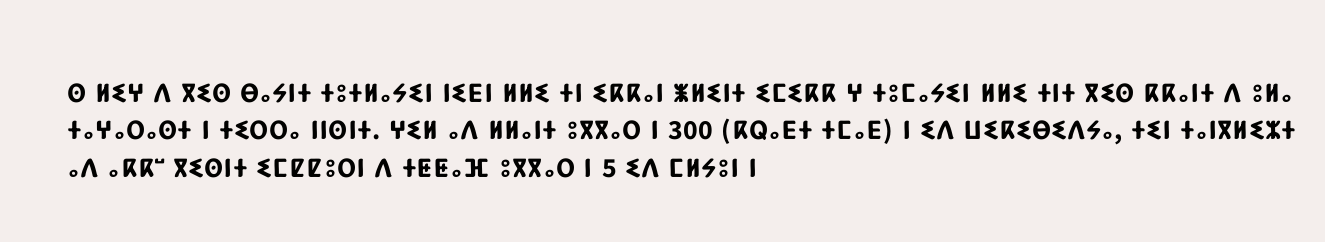ⵙ ⵍⵉⵖ ⴷ ⴳⵉⵙ ⴱⴰⵢⵏⵜ ⵜⵓⵜⵍⴰⵢⵉⵏ ⵏⵉⴹⵏ ⵍⵍⵉ ⵜⵏ ⵉⴽⴽⴰⵏ ⵥⵍⵉⵏⵜ ⵉⵎⵉⴽⴽ ⵖ ⵜⵓⵎⴰⵢⵉⵏ ⵍⵍⵉ ⵜⵏⵜ ⴳⵉⵙ ⴽⴽⴰⵏⵜ ⴷ ⵓⵍⴰ ⵜⴰⵖⴰⵔⴰⵙⵜ ⵏ ⵜⵉⵔⵔⴰ ⵏⵏⵙⵏⵜ. ⵖⵉⵍ ⴰⴷ ⵍⵍⴰⵏⵜ ⵓⴳⴳⴰⵔ ⵏ 300 (ⴽⵕⴰⴹⵜ ⵜⵎⴰⴹ) ⵏ ⵉⴷ ⵡⵉⴽⵉⴱⵉⴷⵢⴰ, ⵜⵉⵏ ⵜⴰⵏⴳⵍⵉⵣⵜ ⴰⴷ ⴰⴽⴽⵯ ⴳⵉⵙⵏⵜ ⵉⵎⵇⵇⵓⵔⵏ ⴷ ⵜⵟⵟⴰⴼ ⵓⴳⴳⴰⵔ ⵏ 5 ⵉⴷ ⵎⵍⵢⵓⵏ ⵏ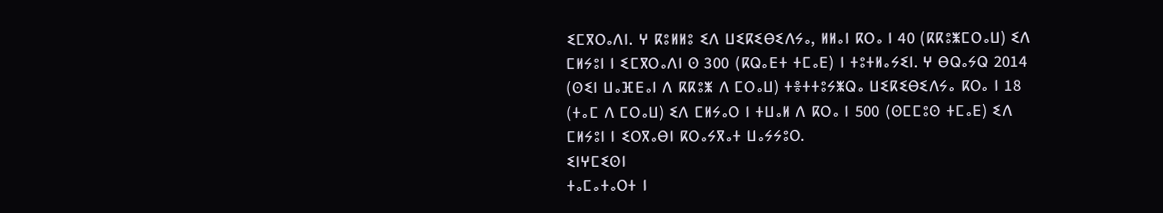ⵉⵎⴳⵔⴰⴷⵏ. ⵖ ⴽⵓⵍⵍⵓ ⵉⴷ ⵡⵉⴽⵉⴱⵉⴷⵢⴰ, ⵍⵍⴰⵏ ⴽⵔⴰ ⵏ 40 (ⴽⴽⵓⵥⵎⵔⴰⵡ) ⵉⴷ ⵎⵍⵢⵓⵏ ⵏ ⵉⵎⴳⵔⴰⴷⵏ ⵙ 300 (ⴽⵕⴰⴹⵜ ⵜⵎⴰⴹ) ⵏ ⵜⵓⵜⵍⴰⵢⵉⵏ. ⵖ ⴱⵕⴰⵢⵕ 2014 (ⵙⵉⵏ ⵡⴰⴼⴹⴰⵏ ⴷ ⴽⴽⵓⵥ ⴷ ⵎⵔⴰⵡ) ⵜⴻⵜⵜⵓⵢⵥⵕⴰ ⵡⵉⴽⵉⴱⵉⴷⵢⴰ ⴽⵔⴰ ⵏ 18 (ⵜⴰⵎ ⴷ ⵎⵔⴰⵡ) ⵉⴷ ⵎⵍⵢⴰⵔ ⵏ ⵜⵡⴰⵍ ⴷ ⴽⵔⴰ ⵏ 500 (ⵙⵎⵎⵓⵙ ⵜⵎⴰⴹ) ⵉⴷ ⵎⵍⵢⵓⵏ ⵏ ⵉⵔⴳⴰⴱⵏ ⴽⵔⴰⵢⴳⴰⵜ ⵡⴰⵢⵢⵓⵔ.
ⵉⵏⵖⵎⵉⵙⵏ
ⵜⴰⵎⴰⵜⴰⵔⵜ ⵏ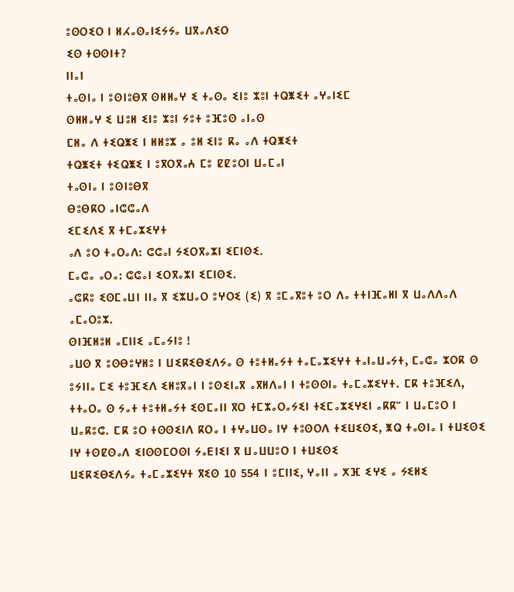ⵓⵙⵔⵉⵔ ⵏ ⵍⵃⴰⵙⴰⵏⵉⵢⵢⴰ ⵡⴳⴰⴷⵉⵔ
ⵉⵙ ⵜⵙⵙⵏⵜ?
ⵏⵏⴰⵏ
ⵜⴰⵙⵏⴰ ⵏ ⵓⵙⵏⵓⴱⴳ ⵙⵍⵍⴰⵖ ⵉ ⵜⴰⵙⴰ ⵉⵏⵓ ⵣⵓⵏ ⵜⵕⵥⵉⵜ ⴰⵖⴰⵏⵉⵎ
ⵙⵍⵍⴰⵖ ⵉ ⵡⵓⵍ ⵉⵏⵓ ⵣⵓⵏ ⵢⵓⵜ ⵓⴼⵓⵙ ⴰⵏⴰⵙ
ⵎⵍⴰ ⴷ ⵜⵉⵕⵥⵉ ⵏ ⵍⵍⵓⵣ ⴰ ⵓⵍ ⵉⵏⵓ ⴽⴰ ⴰⴷ ⵜⵕⵥⵉⵜ
ⵜⵕⵥⵉⵜ ⵜⵉⵕⵥⵉ ⵏ ⵓⴳⵔⴳⴰⵄ ⵎⵓ ⵇⵇⵓⵔⵏ ⵡⴰⵎⴰⵏ
ⵜⴰⵙⵏⴰ ⵏ ⵓⵙⵏⵓⴱⴳ
ⴱⵓⴱⴽⵔ ⴰⵏⵛⵛⴰⴷ
ⵉⵎⵉⴷⵉ ⴳ ⵜⵎⴰⵣⵉⵖⵜ
ⴰⴷ ⵓⵔ ⵜⴰⵔⴰⴷ: ⵛⵛⴰⵏ ⵢⵉⵔⴳⴰⵣⵏ ⵉⵎⵏⵙⵉ.
ⵎⴰⵛⴰ ⴰⵔⴰ: ⵛⵛⴰⵏ ⵉⵔⴳⴰⵣⵏ ⵉⵎⵏⵙⵉ.
ⴰⵛⴽⵓ ⵉⵙⵎⴰⵡⵏ ⵏⵏⴰ ⴳ ⵉⵣⵡⴰⵔ ⵓⵖⵔⵉ (ⵉ) ⴳ ⵓⵎⴰⴳⵓⵜ ⵓⵔ ⴷⴰ ⵜⵜⵏⴼⴰⵍⵏ ⴳ ⵡⴰⴷⴷⴰⴷ ⴰⵎⴰⵔⵓⵣ.
ⵙⵏⴼⵍⵓⵍ ⴰⵎⵏⵏⵉ ⴰⵎⴰⵢⵏⵓ !
ⴰⵡⵙ ⴳ ⵓⵙⴱⵓⵖⵍⵓ ⵏ ⵡⵉⴽⵉⴱⵉⴷⵢⴰ ⵙ ⵜⵓⵜⵍⴰⵢⵜ ⵜⴰⵎⴰⵣⵉⵖⵜ ⵜⴰⵏⴰⵡⴰⵢⵜ, ⵎⴰⵛⴰ ⵣⵔⴽ ⵙ ⵓⵢⵏⵏⴰ ⵎⵉ ⵜⵓⴼⵉⴷ ⵉⵍⵓⴳⴰⵏ ⵏ ⵓⵙⵉⵏⴰⴳ ⴰⴳⵍⴷⴰⵏ ⵏ ⵜⵓⵙⵙⵏⴰ ⵜⴰⵎⴰⵣⵉⵖⵜ. ⵎⴽ ⵜⵓⴼⵉⴷ, ⵜⵜⴰⵔⴰ ⵙ ⵢⴰⵜ ⵜⵓⵜⵍⴰⵢⵜ ⵉⵙⵎⴰⵏⵏ ⴳⵔ ⵜⵎⵣⴰⵔⴰⵢⵉⵏ ⵜⵉⵎⴰⵣⵉⵖⵉⵏ ⴰⴽⴽⵯ ⵏ ⵡⴰⵎⵓⵔ ⵏ ⵡⴰⴽⵓⵛ. ⵎⴽ ⵓⵔ ⵜⵙⵙⵉⵏⴷ ⴽⵔⴰ ⵏ ⵜⵖⴰⵡⵙⴰ ⵏⵖ ⵜⵓⵙⵔⴷ ⵜⵉⵡⵉⵙⵉ, ⵥⵕ ⵜⴰⵙⵏⴰ ⵏ ⵜⵡⵉⵙⵉ ⵏⵖ ⵜⵙⵇⵙⴰⴷ ⵉⵏⵙⵙⵎⵔⵙⵏ ⵢⴰⴹⵏⵉⵏ ⴳ ⵡⴰⵡⵡⵓⵔ ⵏ ⵜⵡⵉⵙⵉ
ⵡⵉⴽⵉⴱⵉⴷⵢⴰ ⵜⴰⵎⴰⵣⵉⵖⵜ ⴳⵉⵙ 10 554 ⵏ ⵓⵎⵏⵏⵉ, ⵖⴰⵏⵏ ⴰ ⵅⴼ ⵉⵖⵉ ⴰ ⵢⵉⵍⵉ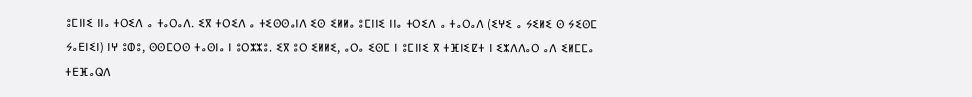ⵓⵎⵏⵏⵉ ⵏⵏⴰ ⵜⵔⵉⴷ ⴰ ⵜⴰⵔⴰⴷ. ⵉⴳ ⵜⵔⵉⴷ ⴰ ⵜⵉⵙⵙⴰⵏⴷ ⵉⵙ ⵉⵍⵍⴰ ⵓⵎⵏⵏⵉ ⵏⵏⴰ ⵜⵔⵉⴷ ⴰ ⵜⴰⵔⴰⴷ (ⵉⵖⵉ ⴰ ⵢⵉⵍⵉ ⵙ ⵢⵉⵙⵎ ⵢⴰⴹⵏⵉⵏ) ⵏⵖ ⵓⵀⵓ, ⵙⵙⵎⵔⵙ ⵜⴰⵙⵏⴰ ⵏ ⵓⵔⵣⵣⵓ. ⵉⴳ ⵓⵔ ⵉⵍⵍⵉ, ⴰⵔⴰ ⵉⵙⵎ ⵏ ⵓⵎⵏⵏⵉ ⴳ ⵜⴼⵏⵉⵇⵜ ⵏ ⵉⵣⴷⴷⴰⵔ ⴰⴷ ⵉⵍⵎⵎⴰ ⵜⴹⴼⴰⵕⴷ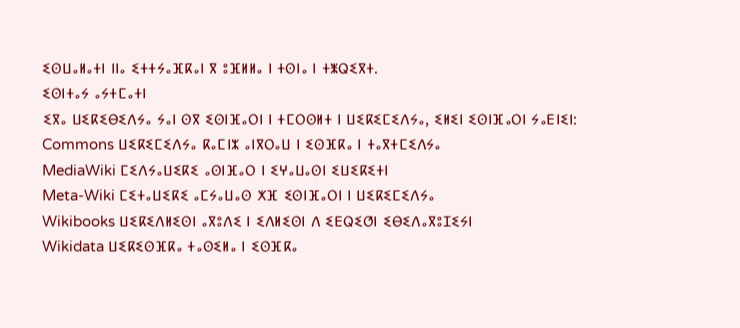ⵉⵙⵡⴰⵍⴰⵜⵏ ⵏⵏⴰ ⵉⵜⵜⵢⴰⴼⴽⴰⵏ ⴳ ⵓⴼⵍⵍⴰ ⵏ ⵜⵙⵏⴰ ⵏ ⵜⵥⵕⵉⴳⵜ.
ⵉⵙⵏⵜⴰⵢ ⴰⵢⵜⵎⴰⵜⵏ
ⵉⴳⴰ ⵡⵉⴽⵉⴱⵉⴷⵢⴰ ⵢⴰⵏ ⵙⴳ ⵉⵙⵏⴼⴰⵔⵏ ⵏ ⵜⵎⵔⵙⵍⵜ ⵏ ⵡⵉⴽⵉⵎⵉⴷⵢⴰ, ⵉⵍⵉⵏ ⵉⵙⵏⴼⴰⵔⵏ ⵢⴰⴹⵏⵉⵏ:
Commons ⵡⵉⴽⵉⵎⵉⴷⵢⴰ ⴽⴰⵎⵏⵣ ⴰⵏⴳⵔⴰⵡ ⵏ ⵉⵙⴼⴽⴰ ⵏ ⵜⴰⴳⵜⵎⵉⴷⵢⴰ
MediaWiki ⵎⵉⴷⵢⴰⵡⵉⴽⵉ ⴰⵙⵏⴼⴰⵔ ⵏ ⵉⵖⴰⵡⴰⵙⵏ ⵉⵡⵉⴽⵉⵜⵏ
Meta-Wiki ⵎⵉⵜⴰⵡⵉⴽⵉ ⴰⵎⵢⴰⵡⴰⵙ ⵅⴼ ⵉⵙⵏⴼⴰⵔⵏ ⵏ ⵡⵉⴽⵉⵎⵉⴷⵢⴰ
Wikibooks ⵡⵉⴽⵉⴷⵍⵉⵙⵏ ⴰⴳⵓⴷⵉ ⵏ ⵉⴷⵍⵉⵙⵏ ⴷ ⵉⴹⵕⵉⵚⵏ ⵉⴱⵉⴷⴰⴳⵓⵊⵉⵢⵏ
Wikidata ⵡⵉⴽⵉⵙⴼⴽⴰ ⵜⴰⵙⵉⵍⴰ ⵏ ⵉⵙⴼⴽⴰ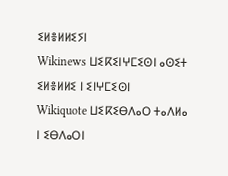ⵉⵍⴻⵍⵍⵉⵢⵏ
Wikinews ⵡⵉⴽⵉⵏⵖⵎⵉⵙⵏ ⴰⵙⵉⵜ ⵉⵍⴻⵍⵍⵉ ⵏ ⵉⵏⵖⵎⵉⵙⵏ
Wikiquote ⵡⵉⴽⵉⴱⴷⴰⵔ ⵜⴰⴷⵍⴰ ⵏ ⵉⴱⴷⴰⵔⵏ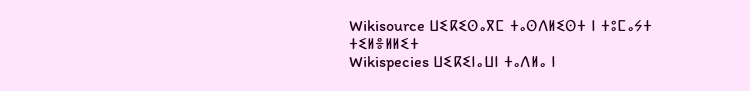Wikisource ⵡⵉⴽⵉⵙⴰⴳⵎ ⵜⴰⵙⴷⵍⵉⵙⵜ ⵏ ⵜⵓⵎⴰⵢⵜ ⵜⵉⵍⴻⵍⵍⵉⵜ
Wikispecies ⵡⵉⴽⵉⵏⴰⵡⵏ ⵜⴰⴷⵍⴰ ⵏ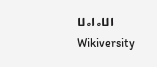ⵡⴰⵏⴰⵡⵏ
Wikiversity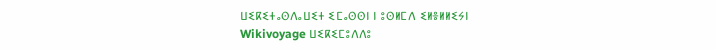ⵡⵉⴽⵉⵜⴰⵙⴷⴰⵡⵉⵜ ⵉⵎⴰⵙⵙⵏ ⵏ ⵓⵙⵍⵎⴷ ⵉⵍⴻⵍⵍⵉⵢⵏ
Wikivoyage ⵡⵉⴽⵉⵎⵓⴷⴷⵓ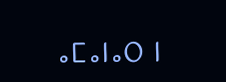ⴰⵎⴰⵏⴰⵔ ⵏ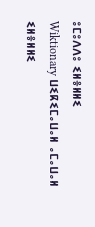ⵓⵎⵓⴷⴷⵓ ⵉⵍⴻⵍⵍⵉ
Wiktionary ⵡⵉⴽⵉⵎⴰⵡⴰⵍ ⴰⵎⴰⵡⴰⵍ ⵉⵍⴻⵍⵍⵉ